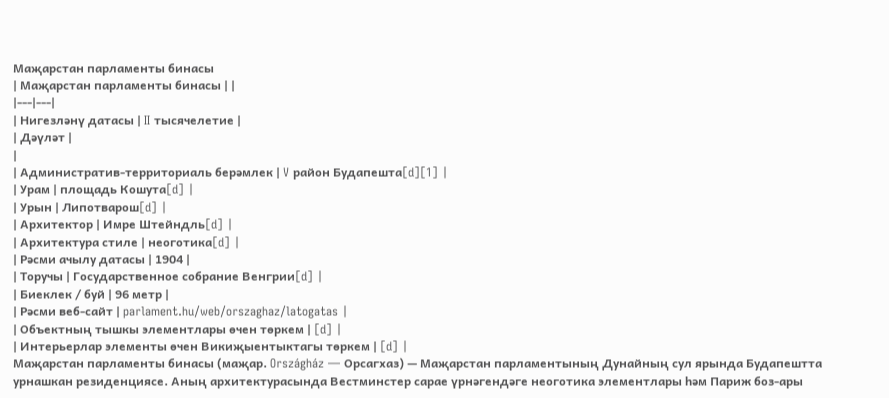Маҗарстан парламенты бинасы
| Маҗарстан парламенты бинасы | |
|---|---|
| Нигезләнү датасы | II тысячелетие |
| Дәүләт |
|
| Административ-территориаль берәмлек | V район Будапешта[d][1] |
| Урам | площадь Кошута[d] |
| Урын | Липотварош[d] |
| Архитектор | Имре Штейндль[d] |
| Архитектура стиле | неоготика[d] |
| Рәсми ачылу датасы | 1904 |
| Торучы | Государственное собрание Венгрии[d] |
| Биеклек / буй | 96 метр |
| Рәсми веб-сайт | parlament.hu/web/orszaghaz/latogatas |
| Объектның тышкы элементлары өчен төркем | [d] |
| Интерьерлар элементы өчен Викиҗыентыктагы төркем | [d] |
Маҗарстан парламенты бинасы (маҗар. Országház — Орсагхаз) — Маҗарстан парламентының Дунайның сул ярында Будапештта урнашкан резиденциясе. Аның архитектурасында Вестминстер сарае үрнәгендәге неоготика элементлары һәм Париж боз-ары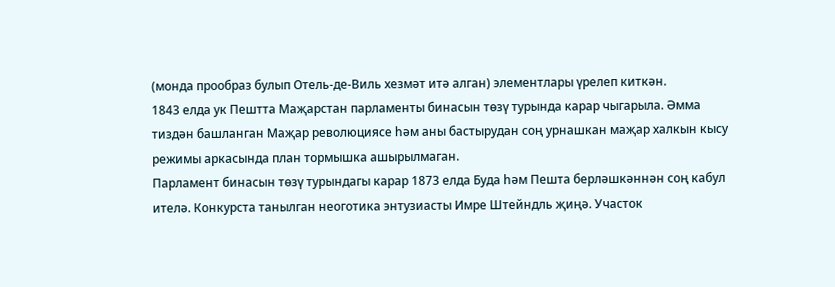(монда прообраз булып Отель-де-Виль хезмәт итә алган) элементлары үрелеп киткән.
1843 елда ук Пештта Маҗарстан парламенты бинасын төзү турында карар чыгарыла. Әмма тиздән башланган Маҗар революциясе һәм аны бастырудан соң урнашкан маҗар халкын кысу режимы аркасында план тормышка ашырылмаган.
Парламент бинасын төзү турындагы карар 1873 елда Буда һәм Пешта берләшкәннән соң кабул ителә. Конкурста танылган неоготика энтузиасты Имре Штейндль җиңә. Участок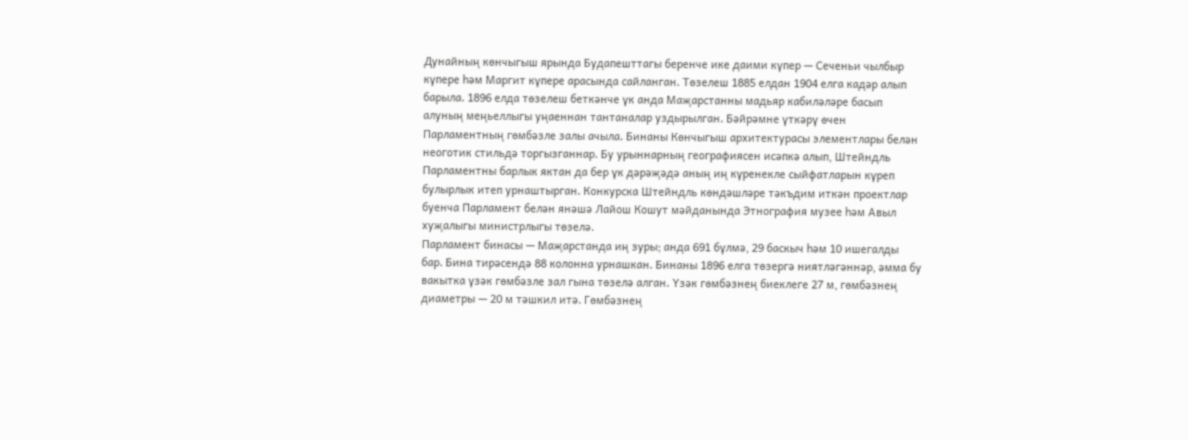Дунайның көнчыгыш ярында Будапешттагы беренче ике даими күпер — Сеченьи чылбыр күпере һәм Маргит күпере арасында сайланган. Төзелеш 1885 елдан 1904 елга кадәр алып барыла. 1896 елда төзелеш беткәнче үк анда Маҗарстанны мадьяр кабиләләре басып алуның меңьеллыгы уңаеннан тантаналар уздырылган. Бәйрәмне үткәрү өчен Парламентның гөмбәзле залы ачыла. Бинаны Көнчыгыш архитектурасы элементлары белән неоготик стильдә торгызганнар. Бу урыннарның географиясен исәпкә алып, Штейндль Парламентны барлык яктан да бер үк дәрәҗәдә аның иң күренекле сыйфатларын күреп булырлык итеп урнаштырган. Конкурска Штейндль көндәшләре тәкъдим иткән проектлар буенча Парламент белән янәшә Лайош Кошут мәйданында Этнография музее һәм Авыл хуҗалыгы министрлыгы төзелә.
Парламент бинасы — Маҗарстанда иң зуры; анда 691 бүлмә, 29 баскыч һәм 10 ишегалды бар. Бина тирәсендә 88 колонна урнашкан. Бинаны 1896 елга төзергә ниятләгәннәр, әмма бу вакытка үзәк гөмбәзле зал гына төзелә алган. Үзәк гөмбәзнең биеклеге 27 м, гөмбәзнең диаметры — 20 м тәшкил итә. Гөмбәзнең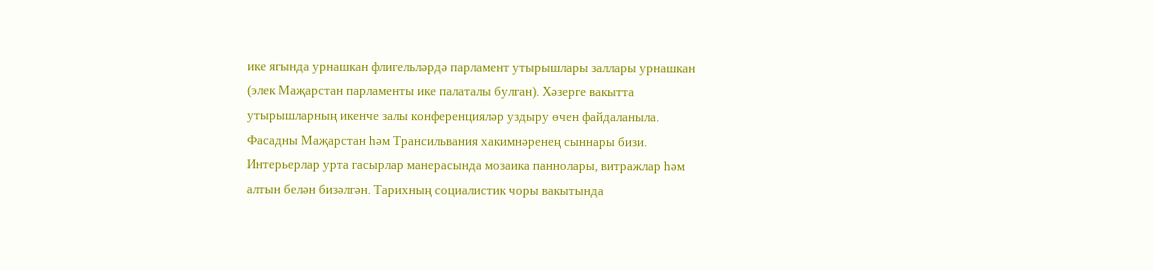ике ягында урнашкан флигельләрдә парламент утырышлары заллары урнашкан (элек Маҗарстан парламенты ике палаталы булган). Хәзерге вакытта утырышларның икенче залы конференцияләр уздыру өчен файдаланыла. Фасадны Маҗарстан һәм Трансильвания хакимнәренең сыннары бизи. Интерьерлар урта гасырлар манерасында мозаика паннолары, витражлар һәм алтын белән бизәлгән. Тарихның социалистик чоры вакытында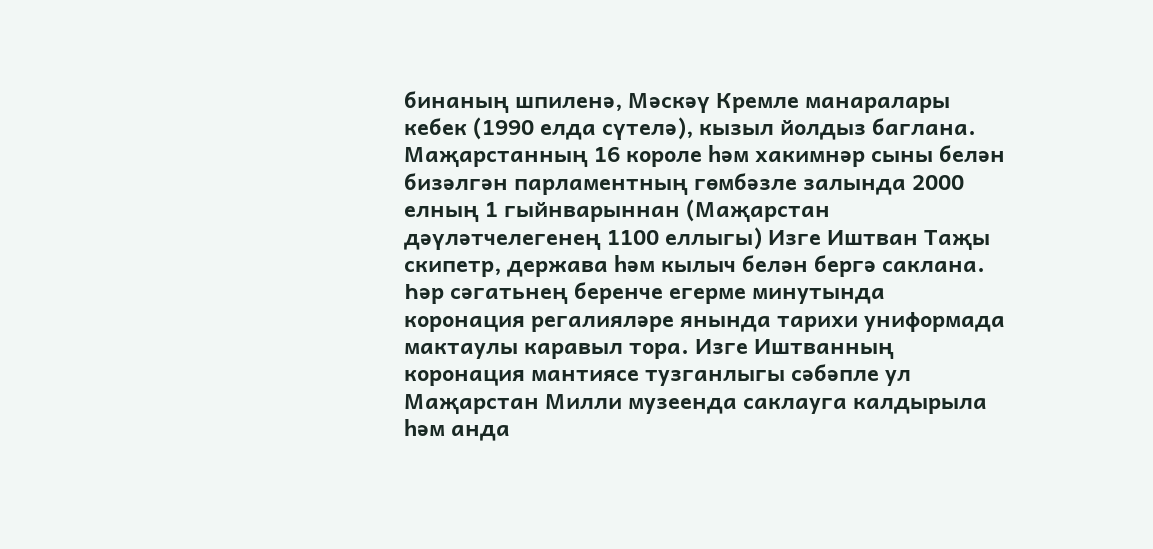бинаның шпиленә, Мәскәү Кремле манаралары кебек (1990 елда сүтелә), кызыл йолдыз баглана.
Маҗарстанның 16 короле һәм хакимнәр сыны белән бизәлгән парламентның гөмбәзле залында 2000 елның 1 гыйнварыннан (Маҗарстан дәүләтчелегенең 1100 еллыгы) Изге Иштван Таҗы скипетр, держава һәм кылыч белән бергә саклана. Һәр сәгатьнең беренче егерме минутында коронация регалияләре янында тарихи униформада мактаулы каравыл тора. Изге Иштванның коронация мантиясе тузганлыгы сәбәпле ул Маҗарстан Милли музеенда саклауга калдырыла һәм анда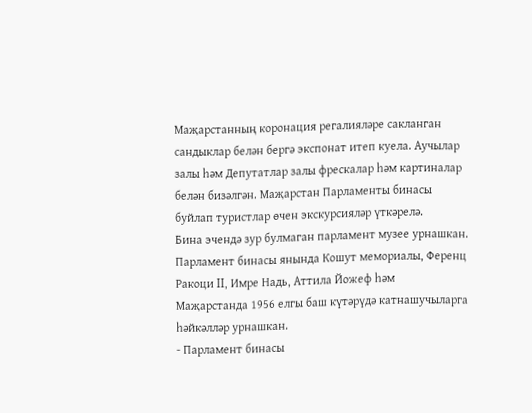Маҗарстанның коронация регалияләре сакланган сандыклар белән бергә экспонат итеп куела. Аучылар залы һәм Депутатлар залы фрескалар һәм картиналар белән бизәлгән. Маҗарстан Парламенты бинасы буйлап туристлар өчен экскурсияләр үткәрелә.
Бина эчендә зур булмаган парламент музее урнашкан.
Парламент бинасы янында Кошут мемориалы, Ференц Ракоци II, Имре Надь, Аттила Йожеф һәм Маҗарстанда 1956 елгы баш күтәрүдә катнашучыларга һәйкәлләр урнашкан.
- Парламент бинасы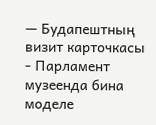— Будапештның визит карточкасы
- Парламент музеенда бина моделе